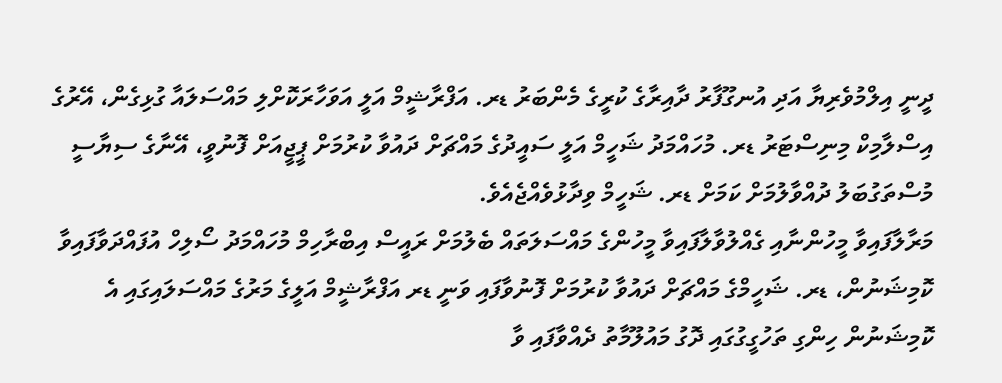ދީނީ އިލްމުވެރިޔާ އަދި އުނގޫފާރު ދާއިރާގެ ކުރީގެ މެންބަރު ޑރ. އަފްރާޝީމް އަލީ އަވަހާރަކޮށްލި މައްސަލައާ ގުޅިގެން، އޭރުގެ އިސްލާމިކް މިނިސްޓަރު ޑރ. މުހައްމަދު ޝަހީމް އަލީ ސައީދުގެ މައްޗަށް ދައުވާ ކުރުމަށް ޕީޖީއަށް ފޮނުވީ، އޭނާގެ ސިޔާސީ މުސްތަގުބަލު ދުއްވާލުމަށް ކަމަށް ޑރ. ޝަހީމް ވިދާޅުވެއްޖެއެވެ.
މަރާލާފައިވާ މީހުންނާއި ގެއްލުވާލާފައިވާ މީހުންގެ މައްސަލަތައް ބެލުމަށް ރައީސް އިބްރާހިމް މުހައްމަދު ސޯލިހް އުފައްދަވާފައިވާ ކޮމިޝަނުން، ޑރ. ޝަހީމްގެ މައްޗަށް ދައުވާ ކުރުމަށް ފޮނުވާފައި ވަނީ ޑރ އަފްރާޝީމް އަލީގެ މަރުގެ މައްސަލައިގައި އެ ކޮމިޝަނުން ހިންގި ތަހުގީގުގައި ދޮގު މައުލޫމާތު ދެއްވާފައި ވާ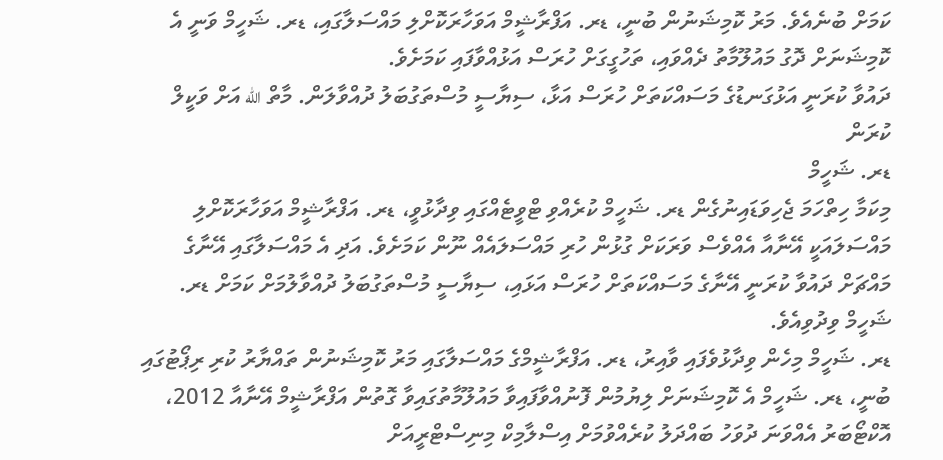ކަމަށް ބުނެއެވެ. މަރު ކޮމިޝަނުން ބުނީ، ޑރ. އަފްރާޝީމް އަވަހާރަކޮށްލި މައްސަލާގައި، ޑރ. ޝަހީމް ވަނީ އެ ކޮމިޝަނަށް ދޮގު މައުލޫމާތު ދެއްވައި، ތަހުގީގަށް ހުރަސް އަޅުއްވާފައި ކަމަށެވެ.
ދައުވާ ކުރަނީ އަޅުގަނޑުގެ މަސައްކަތަށް ހުރަސް އަޅާ، ސިޔާސީ މުސްތަގުބަލު ދުއްވާލަން. މާތް الله އަށް ވަކީލް ކުރަން
ޑރ. ޝަހީމް
މިކަމާ ހިތްހަމަ ޖެހިވަޑައިނުގެން ޑރ. ޝަހީމް ކުރެއްވި ޓްވީޓެއްގައި ވިދާޅުވީ، ޑރ. އަފްރާޝީމް އަވަހާރަކޮށްލި މައްސަލައަކީ އޭނާއާ އެއްވެސް ވަރަކަށް ގުޅުން ހުރި މައްސަލައެއް ނޫން ކަމަށެވެ. އަދި އެ މައްސަލާގައި އޭނާގެ މައްޗަށް ދައުވާ ކުރަނީ އޭނާގެ މަސައްކަތަށް ހުރަސް އަޅައި، ސިޔާސީ މުސްތަގުބަލު ދުއްވާލުމަށް ކަމަށް ޑރ. ޝަހީމް ވިދުވިއެވެ.
ޑރ. ޝަހީމް މިހެން ވިދާޅުވެފައި ވާއިރު، ޑރ. އަފްރާޝީމްގެ މައްސަލާގައި މަރު ކޮމިޝަނުން ތައްޔާރު ކުރި ރިޕޯޓުގައި ބުނީ، ޑރ. ޝަހީމް އެ ކޮމިޝަނަށް ލިޔުމުން ފޮނުއްވާފައިވާ މައުލޫމާތުގައިވާ ގޮތުން އަފްރާޝީމް އޭނާއާ 2012، އޮކްޓޯބަރު އެއްވަނަ ދުވަހު ބައްދަލު ކުރެއްވުމަށް އިސްލާމިކް މިނިސްޓްރީއަށް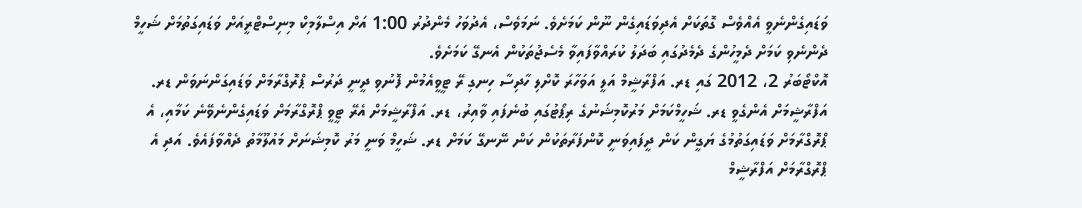ވަޑައިގެންނެވީ އެއްވެސް ގޮތަކަށް އެދިވަޑައިގެން ނޫން ކަމަށެވެ. ނަމަވެސް، އެދުވަހު މެންދުރު 1:00 އަށް އިސްލާމިކް މިނިސްޓްރީއަށް ވަޑައިގަތުމަށް ޝަހީމް ދެންނެވި ކަމަށް ދެމީހުންގެ ދެމެދުގައި ބަދަލު ކުރައްވާފައިވާ މެސެޖުތަކުން އެނގޭ ކަމަށެވެ.
އޮކްޓޯބަރު 2، 2012 ގައި ޑރ. އަފްރާޝީމް އަލީ އަވަހާރަ ކޮށްލި ހާދިސާ ހިނގި ރޭ ޓީވީއެމުން ފޮނުވި ދީނީ ދަރުސް ޕްރޮގްރާމަށް ވަޑައިގަންނަވަން ޑރ. އަފްރާޝީމަށް އެންގެވީ ޑރ. ޝަހީމްކަމަށް މަރުކޮމިޝަނުގެ ރިޕޯޓުގައި ބުނެފައި ވާއިރު، ޑރ. އަފްރާޝީމަށް އެރޭ ޓީވީ ޕްރޮގްރާމަށް ވަޑައިގެންނެވޭނެ ކަމާއި، އެ ޕްރޮގްރާމަށް ވަޑައިގަތުމުގެ ޔަގީން ކަން ދީފައިވަނީ ކޮންފަރާތަކުން ކަން ނޭނގޭ ކަމަށް ޑރ. ޝަހީމް ވަނީ މަރު ކޮމިޝަނަށް މައުލޫމާތު ދެއްވާފައެވެ. އަދި އެ ޕްރޮގްރާމަށް އަފްރާޝީމް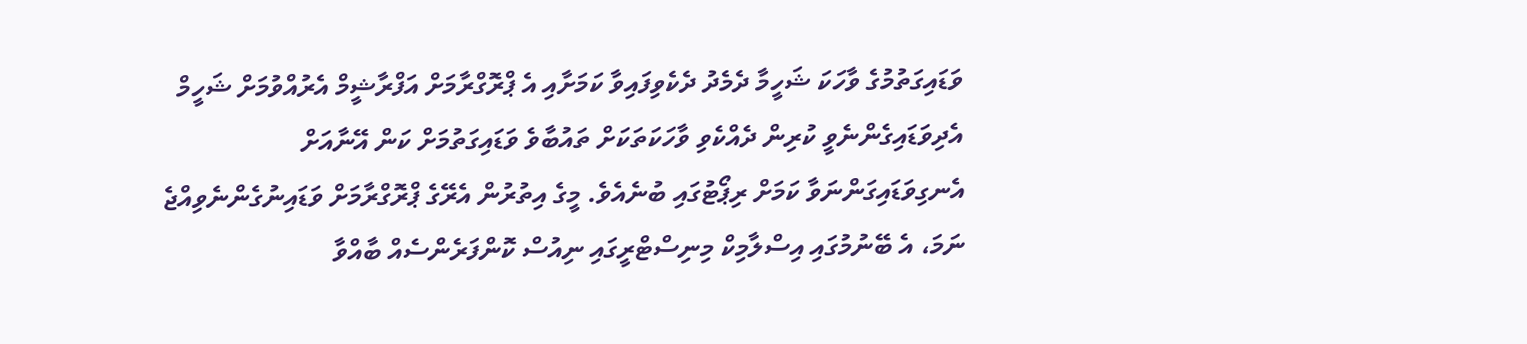ވަޑައިގަތުމުގެ ވާހަކަ ޝަހީމާ ދެމެދު ދެކެވިފައިވާ ކަމަށާއި އެ ޕްރޮގްރާމަށް އަފްރާޝީމް އެރުއްވުމަށް ޝަހީމް އެދިވަޑައިގެންނެވީ ކުރިން ދެއްކެވި ވާހަކަތަކަށް ތައުބާވެ ވަޑައިގަތުމަށް ކަން އޭނާއަށް އެނގިވަޑައިގަންނަވާ ކަމަށް ރިޕޯޓުގައި ބުނެއެވެ. މީގެ އިތުރުން އެރޭގެ ޕްރޮގްރާމަށް ވަޑައިނުގެންނެވިއްޖެ ނަމަ، އެ ބޭނުމުގައި އިސްލާމިކް މިނިސްޓްރީގައި ނިއުސް ކޮންފަރެންސެއް ބާއްވާ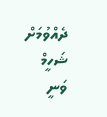ދެއްވުމަށް ޝަހީމް ވަނީ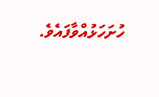ހުށަހަޅުއްވާފައެވެ.